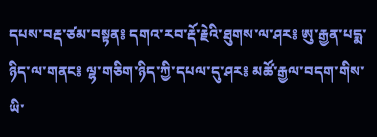དཔས་བརྡ་ཙམ་བསྟན༔ དགའ་རབ་རྡོ་རྗེའི་ཐུགས་ལ་ཤར༔ ཨུ་རྒྱན་པདྨ་ཉིད་ལ་གནང༔ ལྷ་གཅིག་ཉིད་ཀྱི་དཔལ་དུ་ཤར༔ མཚོ་རྒྱལ་བདག་གིས་ཡི་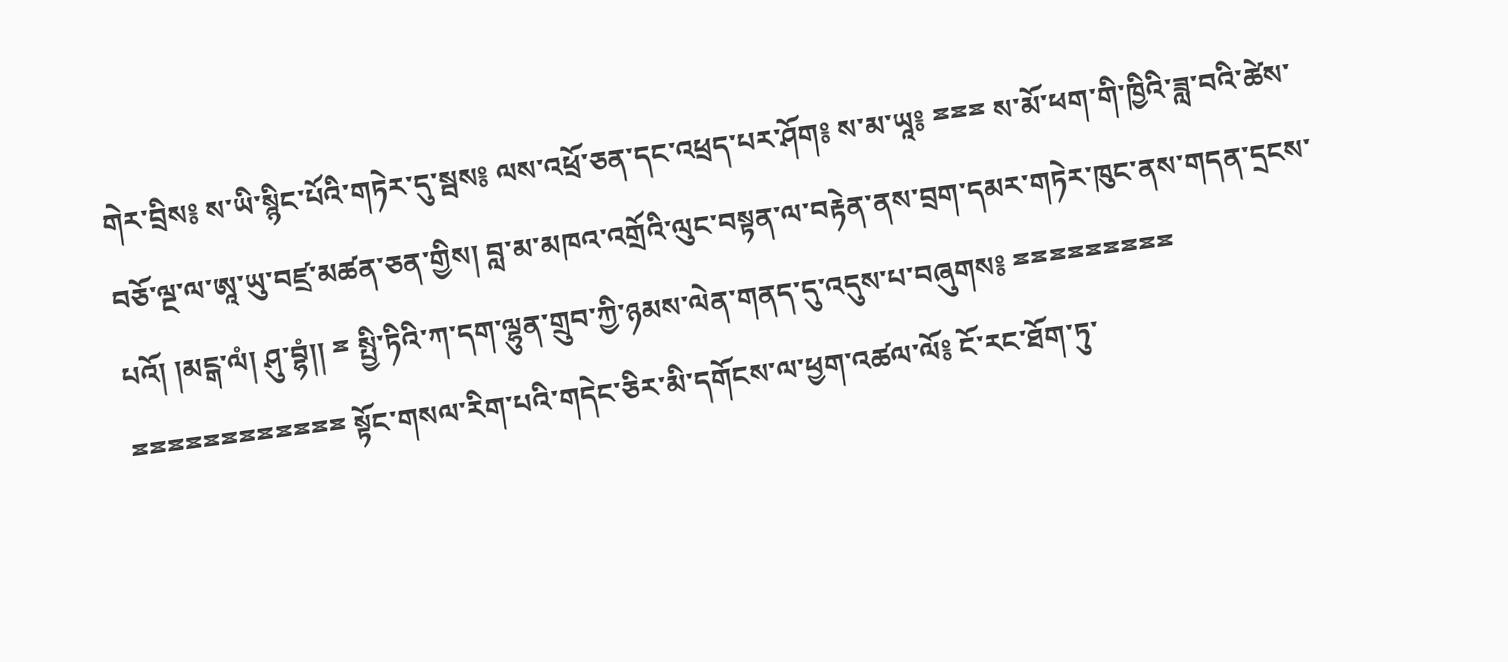གེར་བྲིས༔ ས་ཡི་སྙིང་པོའི་གཏེར་དུ་སྦས༔ ལས་འཕྲོ་ཅན་དང་འཕྲད་པར་ཤོག༔ ས་མ་ཡཱ༔ ྈྈྈ ས་མོ་ཕག་གི་ཁྱིའི་ཟླ་བའི་ཚེས་བཅོ་ལྔ་ལ་ཨཱ་ཡུ་བཛྲ་མཚན་ཅན་གྱིས། བླ་མ་མཁའ་འགྲོའི་ལུང་བསྟན་ལ་བརྟེན་ནས་བྲག་དམར་གཏེར་ཁུང་ནས་གདན་དྲངས་པའོ། །མངྒ་ལཾ། ཤུ་བྷཾ།། ྈ སྤྱི་ཏིའི་ཀ་དག་ལྷུན་གྲུབ་ཀྱི་ཉམས་ལེན་གནད་དུ་འདུས་པ་བཞུགས༔ ྈྈྈྈྈྈྈྈྈ ྈྈྈྈྈྈྈྈྈྈྈྈ སྟོང་གསལ་རིག་པའི་གདེང་ཅིར་མི་དགོངས་ལ་ཕྱག་འཚལ་ལོ༔ ངོ་རང་ཐོག་ཏུ་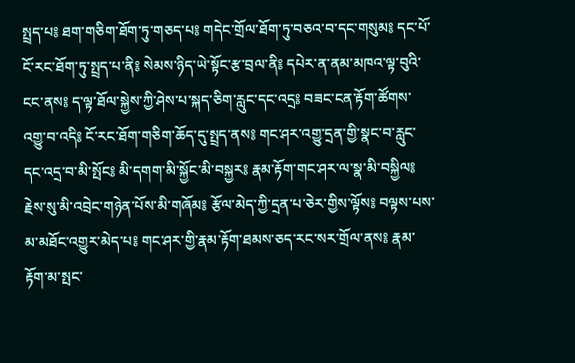སྤྲད་པ༔ ཐག་གཅིག་ཐོག་ཏུ་གཅད་པ༔ གདེང་གྲོལ་ཐོག་ཏུ་བཅའ་བ་དང་གསུམ༔ དང་པོ་ངོ་རང་ཐོག་ཏུ་སྤྲད་པ་ནི༔ སེམས་ཉིད་ཡེ་སྟོང་རྩ་བྲལ་ནི༔ དཔེར་ན་ནམ་མཁའ་ལྟ་བུའི་ངང་ནས༔ ད་ལྟ་ཐོལ་སྐྱེས་ཀྱི་ཤེས་པ་སྐད་ཅིག་རླུང་དང་འདྲ༔ བཟང་ངན་རྟོག་ཚོགས་འགྱུ་བ་འདི༔ ངོ་རང་ཐོག་གཅིག་ཆོད་དུ་སྤྲད་ནས༔ གང་ཤར་འགྱུ་དྲན་གྱི་སྣང་བ་རླུང་དང་འདྲ་བ་མི་སྤོང༔ མི་དགག་མི་སྐྱོང་མི་བསྐྱར༔ རྣམ་རྟོག་གང་ཤར་ལ་སྣ་མི་བསྐྱིལ༔ རྗེས་སུ་མི་འབྲེང་གཉེན་པོས་མི་གཞོམ༔ རྩོལ་མེད་ཀྱི་དྲན་པ་ཅེར་གྱིས་ལྟོས༔ བལྟས་པས་མ་མཐོང་འགྱུར་མེད་པ༔ གང་ཤར་གྱི་རྣམ་རྟོག་ཐམས་ཅད་རང་སར་གྲོལ་ནས༔ རྣམ་རྟོག་མ་སྤང་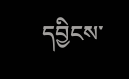དབྱིངས་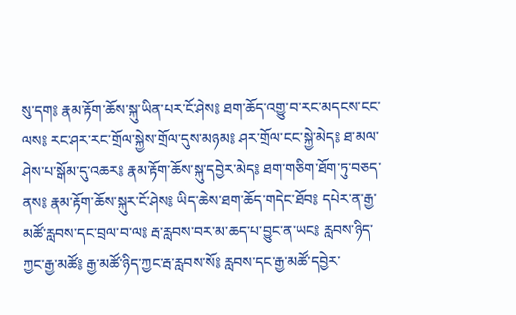སུ་དག༔ རྣམ་རྟོག་ཆོས་སྐུ་ཡིན་པར་ངོ་ཤེས༔ ཐག་ཆོད་འགྱུ་བ་རང་མདངས་ངང་ལས༔ རང་ཤར་རང་གྲོལ་སྐྱེས་གྲོལ་དུས་མཉམ༔ ཤར་གྲོལ་ངང་སྐྱེ་མེད༔ ཐ་མལ་ཤེས་པ་སྒོམ་དུ་འཆར༔ རྣམ་རྟོག་ཆོས་སྐུ་དབྱེར་མེད༔ ཐག་གཅིག་ཐོག་ཏུ་བཅད་ནས༔ རྣམ་རྟོག་ཆོས་སྐུར་ངོ་ཤེས༔ ཡིད་ཆེས་ཐག་ཆོད་གདེང་ཐོབ༔ དཔེར་ན་རྒྱ་མཚོ་རླབས་དང་བྲལ་བ་ལ༔ རྦ་རླབས་བར་མ་ཆད་པ་བྱུང་ན་ཡང༔ རླབས་ཉིད་ཀྱང་རྒྱ་མཚོ༔ རྒྱ་མཚོ་ཉིད་ཀྱང་རྦ་རླབས་སོ༔ རླབས་དང་རྒྱ་མཚོ་དབྱེར་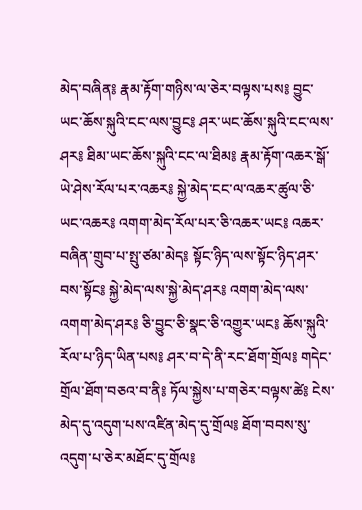མེད་བཞིན༔ རྣམ་རྟོག་གཉིས་ལ་ཅེར་བལྟས་པས༔ བྱུང་ཡང་ཆོས་སྐུའི་ངང་ལས་བྱུང༔ ཤར་ཡང་ཆོས་སྐུའི་ངང་ལས་ཤར༔ ཐིམ་ཡང་ཆོས་སྐུའི་ངང་ལ་ཐིམ༔ རྣམ་རྟོག་འཆར་སྒོ་ཡེ་ཤེས་རོལ་པར་འཆར༔ སྐྱེ་མེད་ངང་ལ་འཆར་ཚུལ་ཅི་ཡང་འཆར༔ འགག་མེད་རོལ་པར་ཅི་འཆར་ཡང༔ འཆར་བཞིན་གྲུབ་པ་སྤུ་ཙམ་མེད༔ སྟོང་ཉིད་ལས་སྟོང་ཉིད་ཤར་བས་སྟོང༔ སྐྱེ་མེད་ལས་སྐྱེ་མེད་ཤར༔ འགག་མེད་ལས་འགག་མེད་ཤར༔ ཅི་བྱུང་ཅི་སྣང་ཅི་འགྱུར་ཡང༔ ཆོས་སྐུའི་རོལ་པ་ཉིད་ཡིན་པས༔ ཤར་བ་དེ་ནི་རང་ཐོག་གྲོལ༔ གདེང་གྲོལ་ཐོག་བཅའ་བ་ནི༔ ཏོལ་སྐྱེས་པ་གཅེར་བལྟས་ཚེ༔ ངེས་མེད་དུ་འདུག་པས་འཛིན་མེད་དུ་གྲོལ༔ ཐོག་བབས་སུ་འདུག་པ་ཅེར་མཐོང་དུ་གྲོལ༔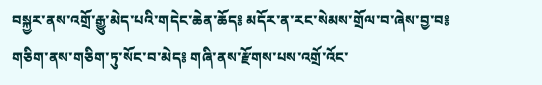བསྐྱར་ནས་འགྲོ་རྒྱུ་མེད་པའི་གདེང་ཆེན་ཆོད༔ མདོར་ན་རང་སེམས་གྲོལ་བ་ཞེས་བྱ་བ༔ གཅིག་ནས་གཅིག་ཏུ་སོང་བ་མེད༔ གཞི་ནས་རྫོགས་པས་འགྲོ་འོང་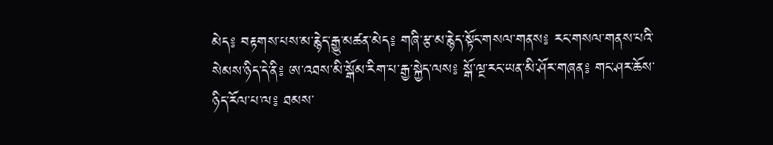མེད༔ བརྟགས་པས་མ་རྙེད་རྒྱུ་མཚན་མེད༔ གཞི་རྩ་མ་རྙེད་སྟོང་གསལ་གནས༔ རང་གསལ་གནས་པའི་སེམས་ཉིད་དེ་ནི༔ ཨ་འཐས་མི་སྒོམ་རིག་པ་རྒྱ་སྐྱེད་ལས༔ སྒོ་ལྔ་རང་ཡན་མི་ཤོར་གཞན༔ གང་ཤར་ཆོས་ཉིད་རོལ་པ་ལ༔ ཐམས་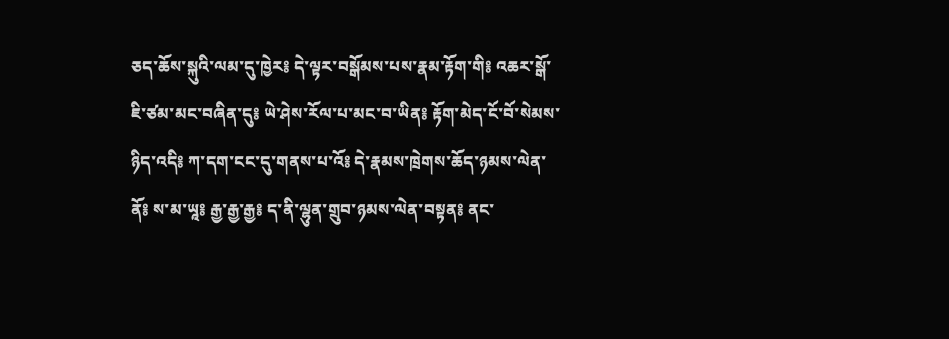ཅད་ཆོས་སྐུའི་ལམ་དུ་ཁྱེར༔ དེ་ལྟར་བསྒོམས་པས་རྣམ་རྟོག་གི༔ འཆར་སྒོ་ཇི་ཙམ་མང་བཞིན་དུ༔ ཡེ་ཤེས་རོལ་པ་མང་བ་ཡིན༔ རྟོག་མེད་ངོ་བོ་སེམས་ཉིད་འདི༔ ཀ་དག་ངང་དུ་གནས་པ་འོ༔ དེ་རྣམས་ཁྲེགས་ཆོད་ཉམས་ལེན་ནོ༔ ས་མ་ཡཱ༔ རྒྱ་རྒྱ་རྒྱ༔ ད་ནི་ལྷུན་གྲུབ་ཉམས་ལེན་བསྟན༔ ནང་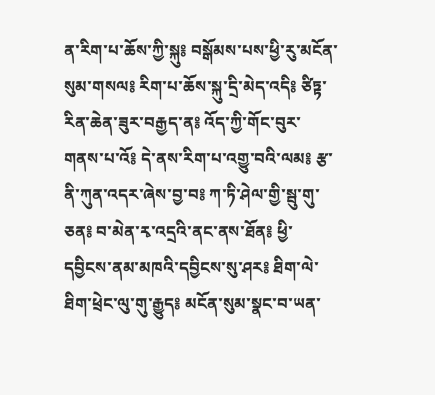ན་རིག་པ་ཆོས་ཀྱི་སྐུ༔ བསྒོམས་པས་ཕྱི་རུ་མངོན་སུམ་གསལ༔ རིག་པ་ཆོས་སྐུ་དྲི་མེད་འདི༔ ཙིཏྟ་རིན་ཆེན་ཟུར་བརྒྱད་ན༔ འོད་ཀྱི་གོང་བུར་གནས་པ་འོ༔ དེ་ནས་རིག་པ་འགྱུ་བའི་ལམ༔ རྩ་ནི་ཀུན་འདར་ཞེས་བྱ་བ༔ ཀ་ཏི་ཤེལ་གྱི་སྦུ་གུ་ཅན༔ བ་མེན་རྭ་འདྲའི་ནང་ནས་ཐོན༔ ཕྱི་དབྱིངས་ནམ་མཁའི་དབྱིངས་སུ་ཤར༔ ཐིག་ལེ་ཐིག་ཕྲེང་ལུ་གུ་རྒྱུད༔ མངོན་སུམ་སྣང་བ་ཡན་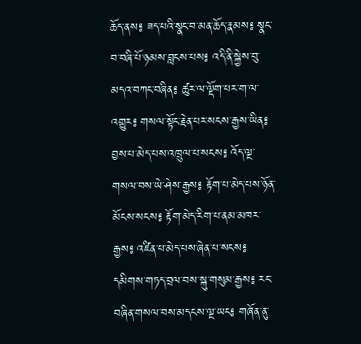ཆོད་ནས༔ ཟད་པའི་སྣང་བ་མན་ཆོད་རྣམས༔ སྣང་བ་བཞི་པོ་ཉམས་བླངས་པས༔ འདི་ནི་སྐྱེས་བུ་མདའ་བཀང་བཞིན༔ ཚུར་ལ་ལྡོག་པར་ག་ལ་འགྱུར༔ གསལ་སྟོང་རྗེན་པར་སངས་རྒྱས་ཡིན༔ བྱས་པ་མེད་པས་འཁྲུལ་པ་སངས༔ འོད་ལྔ་གསལ་བས་ཡེ་ཤེས་རྒྱས༔ རྟོག་པ་མེད་པས་ཉོན་མོངས་སངས༔ རྟོག་མེད་རིག་པ་ནམ་མཁར་རྒྱས༔ འཛིན་པ་མེད་པས་ཞེན་པ་སངས༔ དམིགས་གཏད་བྲལ་བས་སྐུ་གསུམ་རྒྱས༔ རང་བཞིན་གསལ་བས་མདངས་ལྔ་ཡང༔ གཞོན་ནུ་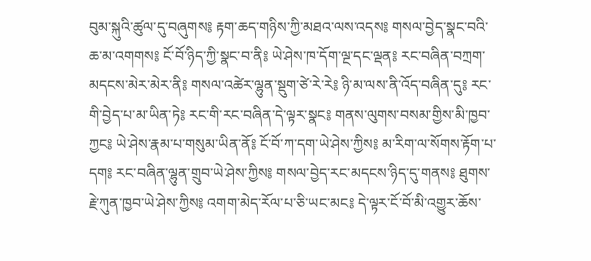བུམ་སྐུའི་ཚུལ་དུ་བཞུགས༔ རྟག་ཆད་གཉིས་ཀྱི་མཐའ་ལས་འདས༔ གསལ་བྱེད་སྣང་བའི་ཆ་མ་འགགས༔ ངོ་བོ་ཉིད་ཀྱི་སྣང་བ་ནི༔ ཡེ་ཤེས་ཁ་དོག་ལྔ་དང་ལྡན༔ རང་བཞིན་བཀྲག་མདངས་མེར་མེར་ནི༔ གསལ་འཚེར་ལྷུན་སྡུག་ཙེ་རེ་རེ༔ ཉི་མ་ལས་ནི་འོད་བཞིན་དུ༔ རང་གི་བྱེད་པ་མ་ཡིན་ཏེ༔ རང་གི་རང་བཞིན་དེ་ལྟར་སྣང༔ གནས་ལུགས་བསམ་གྱིས་མི་ཁྱབ་ཀྱང༔ ཡེ་ཤེས་རྣམ་པ་གསུམ་ཡིན་ནོ༔ ངོ་བོ་ཀ་དག་ཡེ་ཤེས་ཀྱིས༔ མ་རིག་ལ་སོགས་རྟོག་པ་དག༔ རང་བཞིན་ལྷུན་གྲུབ་ཡེ་ཤེས་ཀྱིས༔ གསལ་བྱེད་རང་མདངས་ཉིད་དུ་གནས༔ ཐུགས་རྗེ་ཀུན་ཁྱབ་ཡེ་ཤེས་ཀྱིས༔ འགག་མེད་རོལ་པ་ཅི་ཡང་མང༔ དེ་ལྟར་ངོ་བོ་མི་འགྱུར་ཆོས་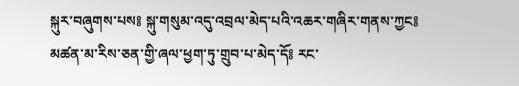སྐུར་བཞུགས་པས༔ སྐུ་གསུམ་འདུ་འབྲལ་མེད་པའི་འཆར་གཞིར་གནས་ཀྱང༔ མཚན་མ་རིས་ཅན་གྱི་ཞལ་ཕྱག་ཏུ་གྲུབ་པ་མེད་དོ༔ རང་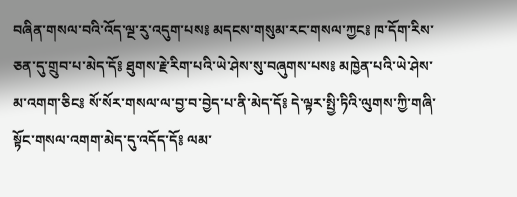བཞིན་གསལ་བའི་འོད་ལྔ་རུ་འདུག་པས༔ མདངས་གསུམ་རང་གསལ་ཀྱང༔ ཁ་དོག་རིས་ཅན་དུ་གྲུབ་པ་མེད་དོ༔ ཐུགས་རྗེ་རིག་པའི་ཡེ་ཤེས་སུ་བཞུགས་པས༔ མཁྱེན་པའི་ཡེ་ཤེས་མ་འགག་ཅིང༔ སོ་སོར་གསལ་ལ་བྱ་བ་བྱེད་པ་ནི་མེད་དོ༔ དེ་ལྟར་སྤྱི་ཏིའི་ལུགས་ཀྱི་གཞི་སྟོང་གསལ་འགག་མེད་དུ་འདོད་དོ༔ ལམ་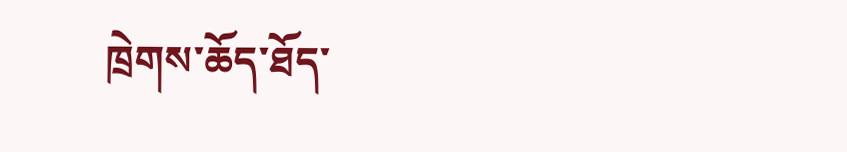ཁྲེགས་ཆོད་ཐོད་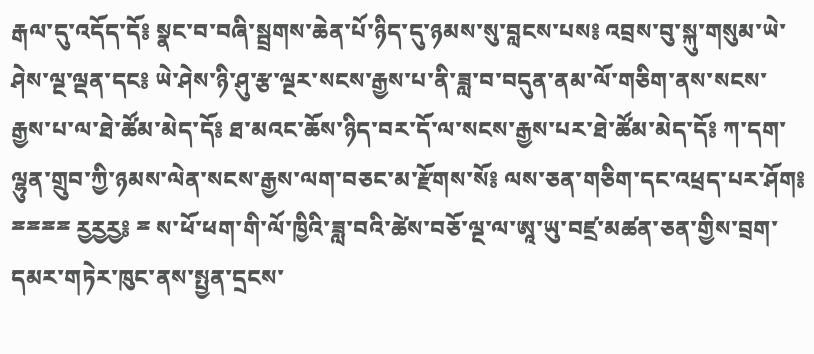རྒལ་དུ་འདོད་དོ༔ སྣང་བ་བཞི་སྦྲགས་ཆེན་པོ་ཉིད་དུ་ཉམས་སུ་བླངས་པས༔ འབྲས་བུ་སྐུ་གསུམ་ཡེ་ཤེས་ལྔ་ལྡན་དང༔ ཡེ་ཤེས་ཉི་ཤུ་རྩ་ལྔར་སངས་རྒྱས་པ་ནི་ཟླ་བ་བདུན་ནམ་ལོ་གཅིག་ནས་སངས་རྒྱས་པ་ལ་ཐེ་ཚོམ་མེད་དོ༔ ཐ་མའང་ཆོས་ཉིད་བར་དོ་ལ་སངས་རྒྱས་པར་ཐེ་ཚོམ་མེད་དོ༔ ཀ་དག་ལྷུན་གྲུབ་ཀྱི་ཉམས་ལེན་སངས་རྒྱས་ལག་བཅང་མ་རྫོགས་སོ༔ ལས་ཅན་གཅིག་དང་འཕྲད་པར་ཤོག༔ ྈྈྈྈ རྱརྱརྱ༔ ྈ ས་ཕོ་ཕག་གི་ལོ་ཁྱིའི་ཟླ་བའི་ཚེས་བཅོ་ལྔ་ལ་ཨཱ་ཡུ་བཛྲ་མཚན་ཅན་གྱིས་བྲག་དམར་གཏེར་ཁུང་ནས་སྤྱན་དྲངས་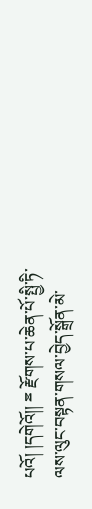པའོ། །དགེའོ།། ྈ རྫོགས་པ་ཆེན་པོ་སྤྱི་ཏི་ལས་ལུང་བསྟན་གསལ་བྱེད་སྒྲོན་མེ་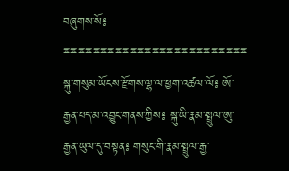བཞུགས་སོ༔ ྈྈྈྈྈྈྈྈྈྈྈྈྈྈྈྈྈྈྈྈྈྈྈྈྈ སྐུ་གསུམ་ཡོངས་རྫོགས་ལྷ་ལ་ཕྱག་འཚལ་ལོ༔ ཨོ་རྒྱན་པད་མ་འབྱུང་གནས་ཀྱིས༔ སྐུ་ཡི་རྣམ་སྤྲུལ་ཨུ་རྒྱན་ཡུལ་དུ་བསྟན༔ གསུང་གི་རྣམ་སྤྲུལ་རྒྱ་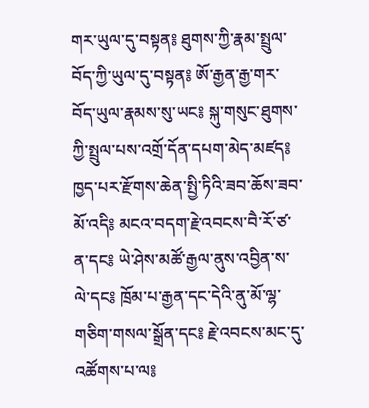གར་ཡུལ་དུ་བསྟན༔ ཐུགས་ཀྱི་རྣམ་སྤྲུལ་བོད་ཀྱི་ཡུལ་དུ་བསྟན༔ ཨོ་རྒྱན་རྒྱ་གར་བོད་ཡུལ་རྣམས་སུ་ཡང༔ སྐུ་གསུང་ཐུགས་ཀྱི་སྤྲུལ་པས་འགྲོ་དོན་དཔག་མེད་མཛད༔ ཁྱད་པར་རྫོགས་ཆེན་སྤྱི་ཏིའི་ཟབ་ཆོས་ཟབ་མོ་འདི༔ མངའ་བདག་རྗེ་འབངས་བཻ་རོ་ཙ་ན་དང༔ ཡེ་ཤེས་མཚོ་རྒྱལ་ནུས་འབྱིན་ས་ལེ་དང༔ ཁྲོམ་པ་རྒྱན་དང་དེའི་ནུ་མོ་ལྷ་གཅིག་གསལ་སྒྲོན་དང༔ རྗེ་འབངས་མང་དུ་འཚོགས་པ་ལ༔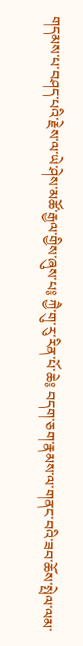གདམས་པ་བཤད་པའི་རྗེས་ལ་ཡེ་ཤེས་མཚོ་རྒྱལ་གྱིས་ཞུས་པ༔ ཀྱཻ་གུ་རུ་རིན་པོ་ཆེ༔ བདག་ཅག་རྣམས་ལ་གནང་བའི་ཟབ་ཆོས་སྤེལ་ལམ་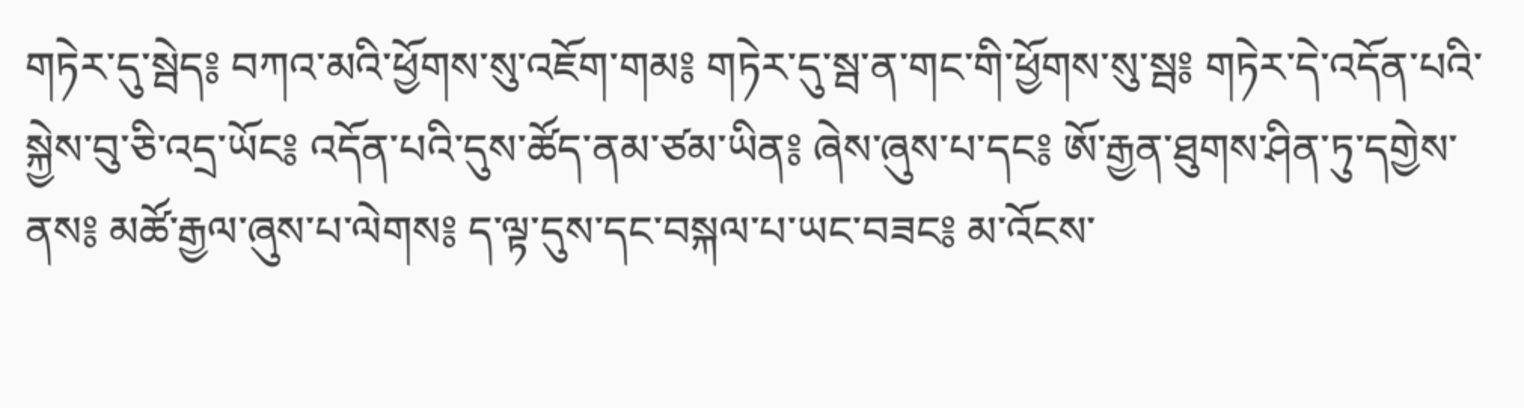གཏེར་དུ་སྦེད༔ བཀའ་མའི་ཕྱོགས་སུ་འཇོག་གམ༔ གཏེར་དུ་སྦ་ན་གང་གི་ཕྱོགས་སུ་སྦ༔ གཏེར་དེ་འདོན་པའི་སྐྱེས་བུ་ཅི་འདྲ་ཡོང༔ འདོན་པའི་དུས་ཚོད་ནམ་ཙམ་ཡིན༔ ཞེས་ཞུས་པ་དང༔ ཨོ་རྒྱན་ཐུགས་ཤིན་ཏུ་དགྱེས་ནས༔ མཚོ་རྒྱལ་ཞུས་པ་ལེགས༔ ད་ལྟ་དུས་དང་བསྐལ་པ་ཡང་བཟང༔ མ་འོངས་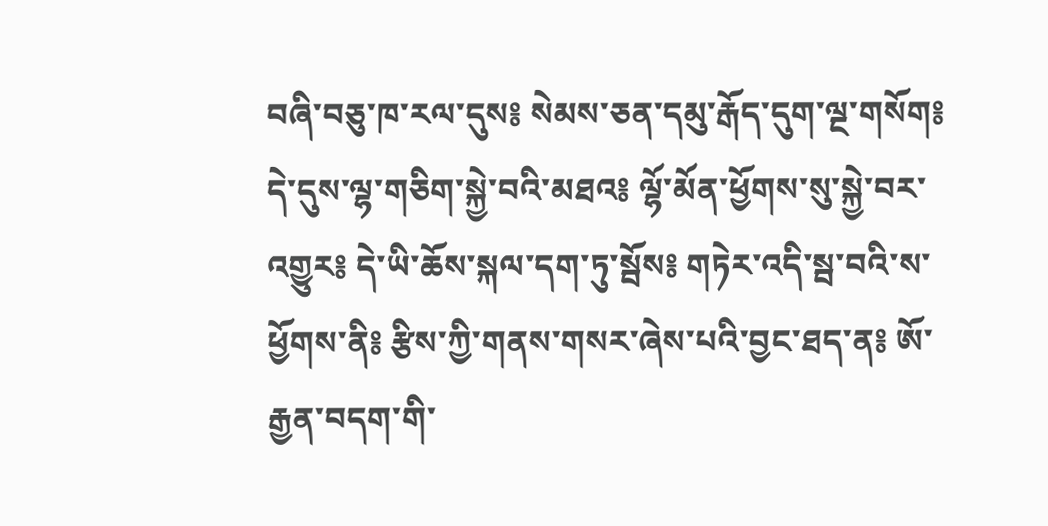བཞི་བཅུ་ཁ་རལ་དུས༔ སེམས་ཅན་དམུ་རྒོད་དུག་ལྔ་གསོག༔ དེ་དུས་ལྷ་གཅིག་སྐྱེ་བའི་མཐའ༔ ལྷོ་མོན་ཕྱོགས་སུ་སྐྱེ་བར་འགྱུར༔ དེ་ཡི་ཆོས་སྐལ་དག་ཏུ་སྦོས༔ གཏེར་འདི་སྦ་བའི་ས་ཕྱོགས་ནི༔ རྩིས་ཀྱི་གནས་གསར་ཞེས་པའི་བྱང་ཐད་ན༔ ཨོ་རྒྱན་བདག་གི་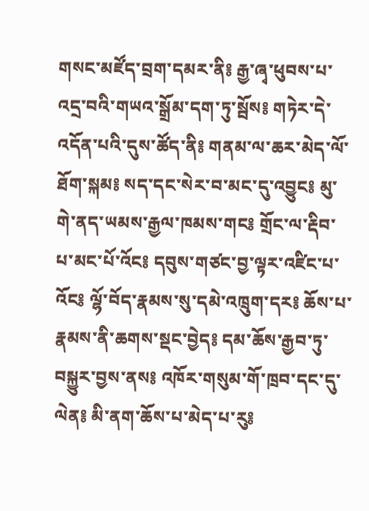གསང་མཛོད་བྲག་དམར་ནི༔ རྒྱ་ཞྭ་ཕུབས་པ་འདྲ་བའི་གཡའ་སྒྲོམ་དག་ཏུ་སྦོས༔ གཏེར་དེ་འདོན་པའི་དུས་ཚོད་ནི༔ གནམ་ལ་ཆར་མེད་ལོ་ཐོག་སྐམ༔ སད་དང་སེར་བ་མང་དུ་འབྱུང༔ མུ་གེ་ནད་ཡམས་རྒྱལ་ཁམས་གང༔ གྲོང་ལ་རྡིབ་པ་མང་པོ་འོང༔ དབུས་གཙང་བྱ་ལྟར་འཛིང་པ་འོང༔ ལྷོ་བོད་རྣམས་སུ་དམེ་འཁྲུག་དར༔ ཆོས་པ་རྣམས་ནི་ཆགས་སྡང་བྱེད༔ དམ་ཆོས་རྒྱབ་ཏུ་བསྐྱུར་བྱས་ནས༔ འཁོར་གསུམ་གོ་ཁྲབ་དང་དུ་ལེན༔ མི་ནག་ཆོས་པ་མེད་པ་རུ༔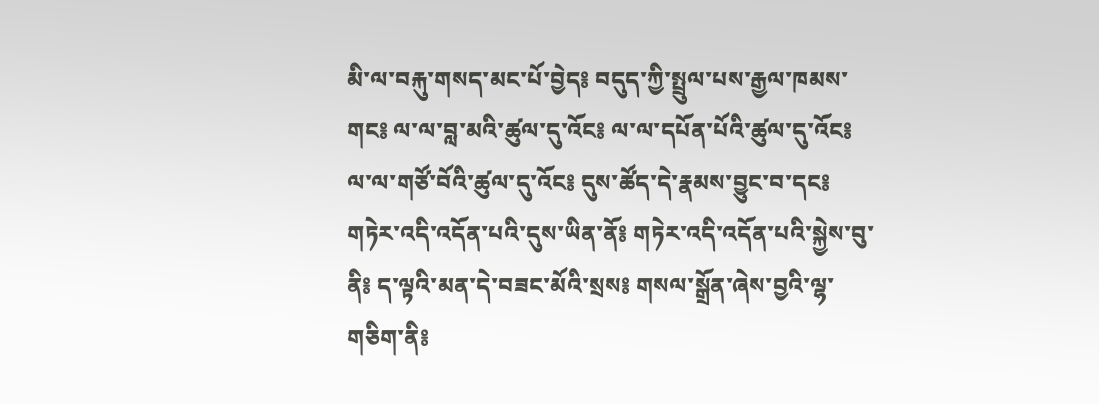མི་ལ་བརྐུ་གསད་མང་པོ་བྱེད༔ བདུད་ཀྱི་སྤྲུལ་པས་རྒྱལ་ཁམས་གང༔ ལ་ལ་བླ་མའི་ཚུལ་དུ་འོང༔ ལ་ལ་དཔོན་པོའི་ཚུལ་དུ་འོང༔ ལ་ལ་གཙོ་བོའི་ཚུལ་དུ་འོང༔ དུས་ཚོད་དེ་རྣམས་བྱུང་བ་དང༔ གཏེར་འདི་འདོན་པའི་དུས་ཡིན་ནོ༔ གཏེར་འདི་འདོན་པའི་སྐྱེས་བུ་ནི༔ ད་ལྟའི་མན་དེ་བཟང་མོའི་སྲས༔ གསལ་སྒྲོན་ཞེས་བྱའི་ལྷ་གཅིག་ནི༔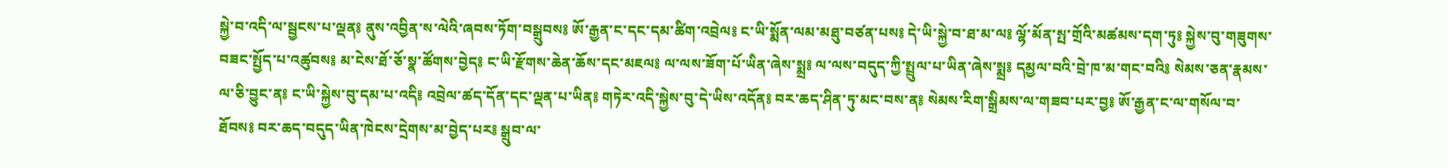སྐྱེ་བ་འདི་ལ་སྦྱངས་པ་ལྡན༔ ནུས་འབྱིན་ས་ལེའི་ཞབས་ཏོག་བསྒྲུབས༔ ཨོ་རྒྱན་ང་དང་དམ་ཚིག་འབྲེལ༔ ང་ཡི་སྨོན་ལམ་མཐུ་བཙན་པས༔ དེ་ཡི་སྐྱེ་བ་ཐ་མ་ལ༔ ལྷོ་མོན་སྤ་གྲོའི་མཚམས་དག་ཏུ༔ སྐྱེས་བུ་གཟུགས་བཟང་སྤྱོད་པ་འཚུབས༔ མ་ངེས་ཐོ་ཅོ་སྣ་ཚོགས་བྱེད༔ ང་ཡི་རྫོགས་ཆེན་ཆོས་དང་མཇལ༔ ལ་ལས་ཟོག་པོ་ཡིན་ཞེས་སྨྲ༔ ལ་ལས་བདུད་ཀྱི་སྤྲུལ་པ་ཡིན་ཞེས་སྨྲ༔ དམྱལ་བའི་བྲེ་ཁ་མ་གང་བའི༔ སེམས་ཅན་རྣམས་ལ་ཅི་བྱུང་ན༔ ང་ཡི་སྐྱེས་བུ་དམ་པ་འདི༔ འབྲེལ་ཚད་དོན་དང་ལྡན་པ་ཡིན༔ གཏེར་འདི་སྐྱེས་བུ་དེ་ཡིས་འདོན༔ བར་ཆད་ཤིན་ཏུ་མང་བས་ན༔ སེམས་རིག་སྒྲིམས་ལ་གཟབ་པར་བྱ༔ ཨོ་རྒྱན་ང་ལ་གསོལ་བ་ཐོབས༔ བར་ཆད་བདུད་ཡིན་ཁེངས་དྲེགས་མ་བྱེད་པར༔ སྒྲུབ་ལ་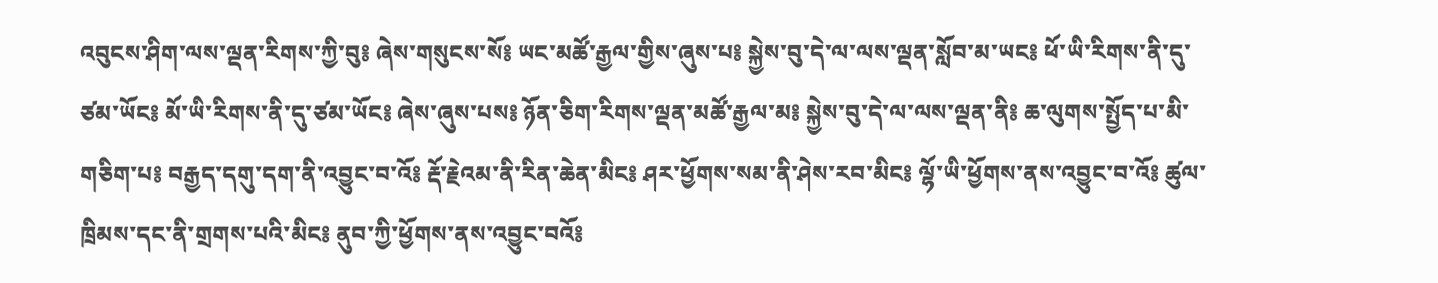འབུངས་ཤིག་ལས་ལྡན་རིགས་ཀྱི་བུ༔ ཞེས་གསུངས་སོ༔ ཡང་མཚོ་རྒྱལ་གྱིས་ཞུས་པ༔ སྐྱེས་བུ་དེ་ལ་ལས་ལྡན་སློབ་མ་ཡང༔ ཕོ་ཡི་རིགས་ནི་དུ་ཙམ་ཡོང༔ མོ་ཡི་རིགས་ནི་དུ་ཙམ་ཡོང༔ ཞེས་ཞུས་པས༔ ཉོན་ཅིག་རིགས་ལྡན་མཚོ་རྒྱལ་མ༔ སྐྱེས་བུ་དེ་ལ་ལས་ལྡན་ནི༔ ཆ་ལུགས་སྤྱོད་པ་མི་གཅིག་པ༔ བརྒྱད་དགུ་དག་ནི་འབྱུང་བ་འོ༔ རྡོ་རྗེའམ་ནི་རིན་ཆེན་མིང༔ ཤར་ཕྱོགས་སམ་ནི་ཤེས་རབ་མིང༔ ལྷོ་ཡི་ཕྱོགས་ནས་འབྱུང་བ་འོ༔ ཚུལ་ཁྲིམས་དང་ནི་གྲགས་པའི་མིང༔ ནུབ་ཀྱི་ཕྱོགས་ནས་འབྱུང་བའོ༔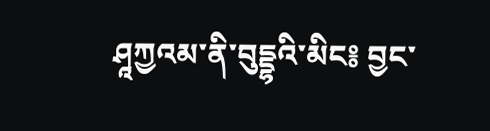ཤཱཀྱའམ་ནི་བུདྡྷའི་མིང༔ བྱང་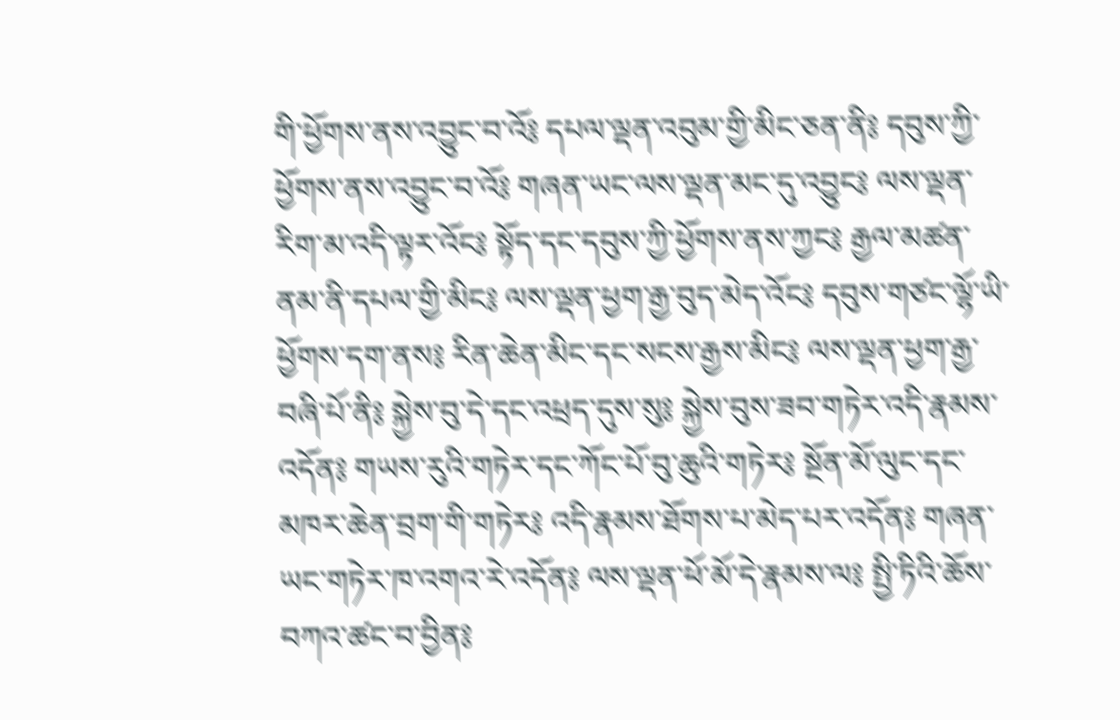གི་ཕྱོགས་ནས་འབྱུང་བ་འོ༔ དཔལ་ལྡན་འབུམ་གྱི་མིང་ཅན་ནི༔ དབུས་ཀྱི་ཕྱོགས་ནས་འབྱུང་བ་འོ༔ གཞན་ཡང་ལས་ལྡན་མང་དུ་འབྱུང༔ ལས་ལྡན་རིག་མ་འདི་ལྟར་འོང༔ སྟོད་དང་དབུས་ཀྱི་ཕྱོགས་ནས་ཀྱང༔ རྒྱལ་མཚན་ནམ་ནི་དཔལ་གྱི་མིང༔ ལས་ལྡན་ཕྱག་རྒྱ་བུད་མེད་འོང༔ དབུས་གཙང་ལྷོ་ཡི་ཕྱོགས་དག་ནས༔ རིན་ཆེན་མིང་དང་སངས་རྒྱས་མིང༔ ལས་ལྡན་ཕྱག་རྒྱ་བཞི་པོ་ནི༔ སྐྱེས་བུ་དེ་དང་འཕྲད་དུས་སུ༔ སྐྱེས་བུས་ཟབ་གཏེར་འདི་རྣམས་འདོན༔ གཡས་རུའི་གཏེར་དང་ཀོང་པོ་བུ་ཆུའི་གཏེར༔ སྔོན་མོ་ལུང་དང་མཁར་ཆེན་བྲག་གི་གཏེར༔ འདི་རྣམས་ཐོགས་པ་མེད་པར་འདོན༔ གཞན་ཡང་གཏེར་ཁ་འགའ་རེ་འདོན༔ ལས་ལྡན་ཕོ་མོ་དེ་རྣམས་ལ༔ སྤྱི་ཏིའི་ཆོས་བཀའ་ཚང་བ་བྱིན༔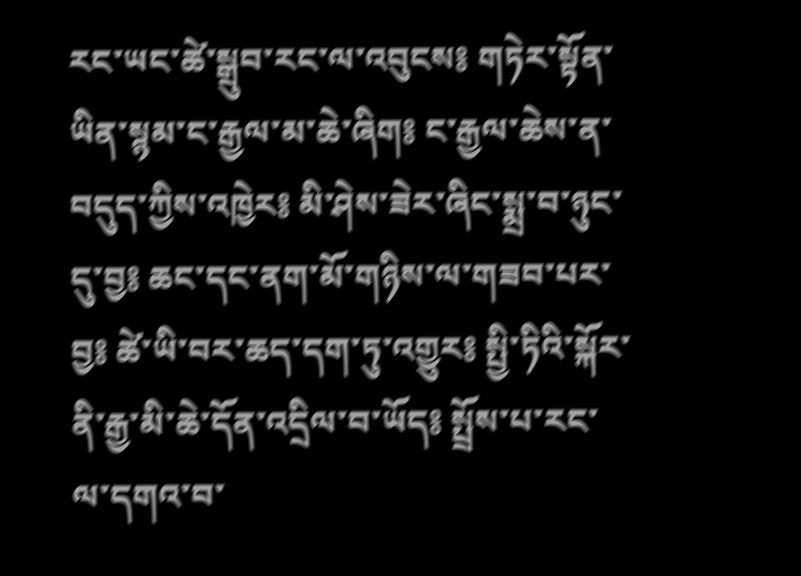རང་ཡང་ཚེ་སྒྲུབ་རང་ལ་འབུངས༔ གཏེར་སྟོན་ཡིན་སྙམ་ང་རྒྱལ་མ་ཆེ་ཞིག༔ ང་རྒྱལ་ཆེས་ན་བདུད་ཀྱིས་འཁྱེར༔ མི་ཤེས་ཟེར་ཞིང་སྨྲ་བ་ཉུང་དུ་བྱ༔ ཆང་དང་ནག་མོ་གཉིས་ལ་གཟབ་པར་བྱ༔ ཚེ་ཡི་བར་ཆད་དག་ཏུ་འགྱུར༔ སྤྱི་ཏིའི་སྐོར་ནི་རྒྱ་མི་ཆེ་དོན་འདྲིལ་བ་ཡོད༔ སྤྲོས་པ་རང་ལ་དགའ་བ་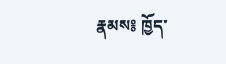རྣམས༔ ཁྱོད་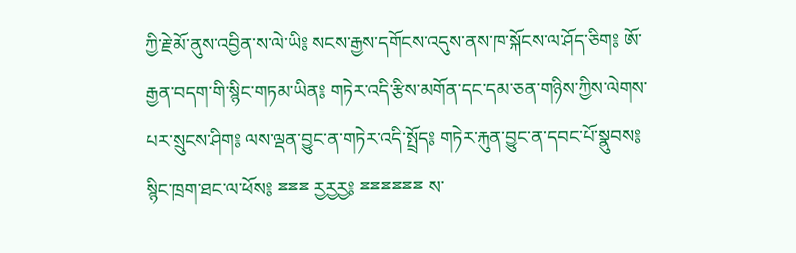ཀྱི་རྗེ་མོ་ནུས་འབྱིན་ས་ལེ་ཡི༔ སངས་རྒྱས་དགོངས་འདུས་ནས་ཁ་སྐོངས་ལ་ཤོད་ཅིག༔ ཨོ་རྒྱན་བདག་གི་སྙིང་གཏམ་ཡིན༔ གཏེར་འདི་རྩིས་མགོན་དང་དམ་ཅན་གཉིས་ཀྱིས་ལེགས་པར་སྲུངས་ཤིག༔ ལས་ལྡན་བྱུང་ན་གཏེར་འདི་སྤྲོད༔ གཏེར་རྐུན་བྱུང་ན་དབང་པོ་སྣུབས༔ སྙིང་ཁྲག་ཐང་ལ་ཕོས༔ ྈྈྈ རྱརྱརྱ༔ ྈྈྈྈྈྈ ས་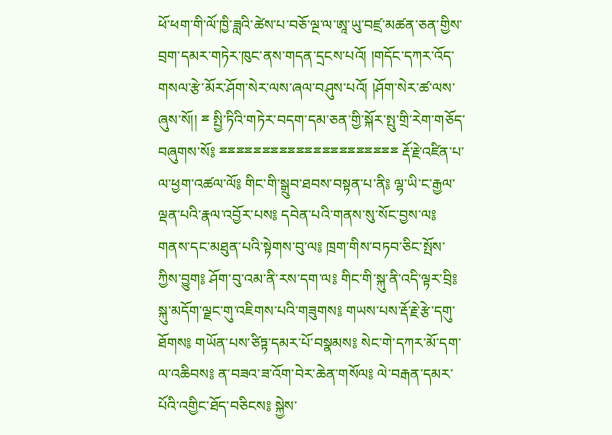ཕོ་ཕག་གི་ལོ་ཁྱི་ཟླའི་ཚེས་པ་བཅོ་ལྔ་ལ་ཨཱ་ཡུ་བཛྲ་མཚན་ཅན་གྱིས་བྲག་དམར་གཏེར་ཁུང་ནས་གདན་དྲངས་པའོ། །གདོང་དཀར་འོད་གསལ་རྩེ་མོར་ཤོག་སེར་ལས་ཞལ་བཤུས་པའོ། །ཤོག་སེར་ཚ་ལས་ཞུས་སོ།། ྈ སྤྱི་ཏིའི་གཏེར་བདག་དམ་ཅན་གྱི་སྐོར་སྤུ་གྲི་རེག་གཅོད་བཞུགས་སོ༔ ྈྈྈྈྈྈྈྈྈྈྈྈྈྈྈྈྈྈྈྈྈ རྡོ་རྗེ་འཛིན་པ་ལ་ཕྱག་འཚལ་ལོ༔ གིང་གི་སྒྲུབ་ཐབས་བསྟན་པ་ནི༔ ལྷ་ཡི་ང་རྒྱལ་ལྡན་པའི་རྣལ་འབྱོར་པས༔ དབེན་པའི་གནས་སུ་སོང་བྱས་ལ༔ གནས་དང་མཐུན་པའི་སྟེགས་བུ་ལ༔ ཁྲག་གིས་བཏབ་ཅིང་སྤོས་ཀྱིས་བྱུག༔ ཤོག་བུ་འམ་ནི་རས་དག་ལ༔ གིང་གི་སྐུ་ནི་འདི་ལྟར་བྲི༔ སྐུ་མདོག་ལྗང་གུ་འཇིགས་པའི་གཟུགས༔ གཡས་པས་རྡོ་རྗེ་རྩེ་དགུ་ཐོགས༔ གཡོན་པས་ཙིཏྟ་དམར་པོ་བསྣམས༔ སེང་གེ་དཀར་མོ་དག་ལ་འཆིབས༔ ན་བཟའ་ཟ་འོག་བེར་ཆེན་གསོལ༔ ལེ་བརྒན་དམར་པོའི་འགྱིང་ཐོད་བཅིངས༔ སྐྱེས་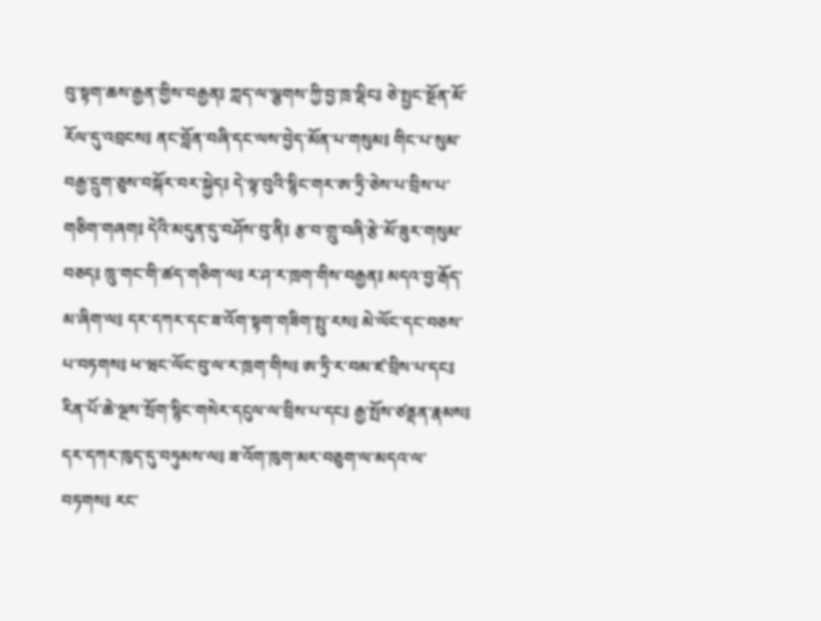བུ་སྟག་ཆས་རྒྱན་གྱིས་བརྒྱན༔ ཀླད་ལ་ལྕགས་ཀྱི་བྱ་ཁྲ་ལྡིང༔ ཅེ་སྤྱང་སྔོན་མོ་རོལ་དུ་འབྲངས༔ ནང་བློན་བཞི་དང་ལས་བྱེད་མོན་པ་གསུམ༔ གིང་པ་སུམ་བརྒྱ་དྲུག་ཅུས་བསྐོར་བར་སྐྱེད༔ དེ་ལྟ་བུའི་སྙིང་གར་ཨ་ཏྲི་ཅེས་པ་བྲིས་པ་གཅིག་གཞག༔ དེའི་མདུན་དུ་བཤོས་བུ་ནི༔ རྩ་བ་གྲུ་བཞི་རྩེ་མོ་ཟུར་གསུམ་བཅད༔ ཁྲུ་གང་གི་ཚད་གཅིག་ལ༔ ར་ཤ་ར་ཁྲག་གིས་བརྒྱན༔ མདའ་བྱ་རྒོད་མ་ཞིག་ལ༔ དར་དཀར་དང་ཟ་འོག་སྟག་གཟིག་སྤུ་རས༔ མེ་ལོང་དང་བཅས་པ་བཏགས༔ ཕ་ཝང་ལོང་བུ་ལ་ར་ཁྲག་གིས༔ ཨ་ཏྲི་ར་བམ་ཛ་བྲིས་པ་དང༔ རིན་པོ་ཆེ་ལྔས་སྲོག་སྙིང་གསེར་དངུལ་ལ་བྲིས་པ་དང༔ རྒྱ་སྤོས་ཙནྡན་རྣམས༔ དར་དཀར་ཁུད་དུ་བཏུམས་ལ༔ ཟ་འོག་ཁུག་མར་བཅུག་ལ་མདའ་ལ་བཏགས༔ རང་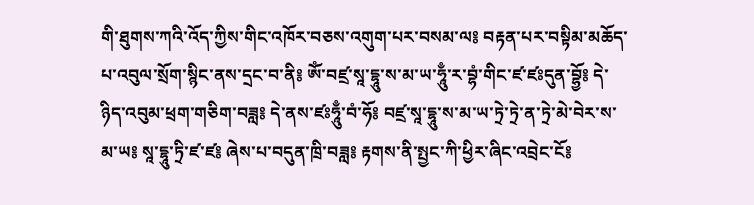གི་ཐུགས་ཀའི་འོད་ཀྱིས་གིང་འཁོར་བཅས་འགུག་པར་བསམ་ལ༔ བརྟན་པར་བསྟིམ་མཆོད་པ་འབུལ་སྲོག་སྙིང་ནས་དྲང་བ་ནི༔ ཨོཾ་བཛྲ་སཱ་དྷཱུ་ས་མ་ཡ་ཧཱུྃ་ར་བྷཾ་གིང་ཛ་ཛཿདུན་བྷྱོ༔ དེ་ཉིད་འབུམ་ཕྲག་གཅིག་བཟླ༔ དེ་ནས་ཛཿཧཱུྃ་བཾ་ཧོ༔ བཛྲ་སཱ་དྷཱུ་ས་མ་ཡ་ཏྲེ་ཏྲེ་ན་ཏྲེ་མེ་བེར་ས་མ་ཡ༔ སཱ་དྷཱུ་ཏྲི་ཛ་ཛ༔ ཞེས་པ་བདུན་ཁྲི་བཟླ༔ རྟགས་ནི་སྤྱང་ཀི་ཕྱིར་ཞིང་འབྲེང་ངོ༔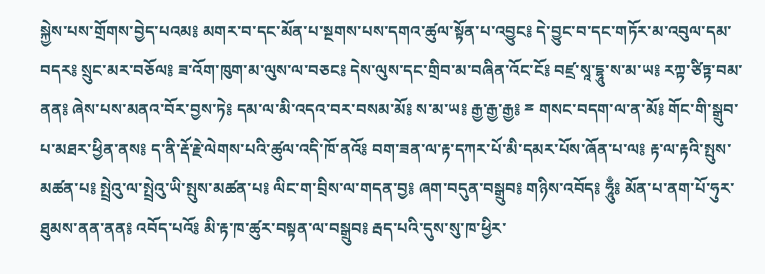སྐྱེས་པས་གྲོགས་བྱེད་པའམ༔ མགར་བ་དང་མོན་པ་སྔགས་པས་དགའ་ཚུལ་སྟོན་པ་འབྱུང༔ དེ་བྱུང་བ་དང་གཏོར་མ་འབུལ་དམ་བདར༔ སྲུང་མར་བཅོལ༔ ཟ་འོག་ཁུག་མ་ལུས་ལ་བཅང༔ དེས་ལུས་དང་གྲིབ་མ་བཞིན་འོང་ངོ༔ བཛྲ་སཱ་དྷཱུ་ས་མ་ཡ༔ རཀྟ་ཙིཏྟ་བམ་ནན༔ ཞེས་པས་མནའ་བོར་བྱས་ཏེ༔ དམ་ལ་མི་འདའ་བར་བསམ་མོ༔ ས་མ་ཡ༔ རྒྱ་རྒྱ་རྒྱ༔ ྈ གསང་བདག་ལ་ན་མོ༔ གོང་གི་སྒྲུབ་པ་མཐར་ཕྱིན་ནས༔ ད་ནི་རྡོ་རྗེ་ལེགས་པའི་ཚུལ་འདི་ཁོ་ནའོ༔ བག་ཟན་ལ་རྟ་དཀར་པོ་མི་དམར་པོས་ཞོན་པ་ལ༔ རྟ་ལ་རྟའི་སྤུས་མཚན་པ༔ སྤྲེའུ་ལ་སྤྲེའུ་ཡི་སྤུས་མཚན་པ༔ ལིང་ག་བྲིས་ལ་གདན་བྱ༔ ཞག་བདུན་བསྒྲུབ༔ གཉིས་འབོད༔ ཧཱུྃ༔ མོན་པ་ནག་པོ་ཧུར་ཐུམས་ནན་ནན༔ འབོད་པའོ༔ མི་རྟ་ཁ་ཚུར་བསྟན་ལ་བསྒྲུབ༔ རྦད་པའི་དུས་སུ་ཁ་ཕྱིར་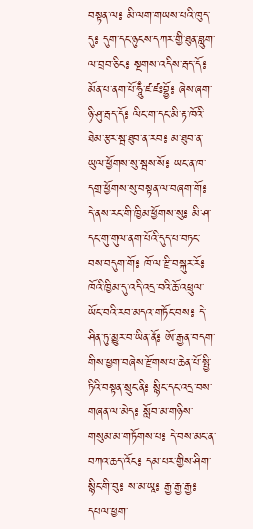བསྟན་ལ༔ མི་ལག་གཡས་པའི་ཁུད་དུ༔ དུག་དང་ཉུངས་དཀར་གྱི་ཐུན་བླུག་ལ་བྲབ་ཅིང༔ སྔགས་འདིས་རྦད་དོ༔ མོན་པ་ནག་པོ་ཧཱུྃ་ཛ་ཛཿབྷྱོ༔ ཞེས་ཞག་ཉི་ཤུ་རྦད་དོ༔ ལིང་ག་དང་མི་རྟ་ཁོའི་ཐེམ་རྩར་སྦ་ཐུབ་ན་རབ༔ མ་ཐུབ་ན་ཡུལ་ཕྱོགས་སུ་སྦས་སོ༔ ཡང་ན་ཁ་དགྲ་ཕྱོགས་སུ་བསྟན་ལ་བཞག་གོ༔ དེ་ནས་རང་གི་ཁྱིམ་ཕྱོགས་སུ༔ མི་ཤ་དང་གུ་གུལ་ནག་པོའི་དུད་པ་བཏང་བས་བདུག་གོ༔ ཁོ་ལ་རྫི་བསྐུར་རོ༔ ཁོའི་ཁྱིམ་དུ་འདི་འདྲ་བའི་ཆོ་འཕྲུལ་ཡོང་བའི་རབ་མདའ་གཏོང་བས༔ དེ་ཤིན་ཏུ་མྱུར་བ་ཡིན་ནོ༔ ཨོ་རྒྱན་བདག་གིས་ཕྱག་བཞེས་རྫོགས་པ་ཆེན་པོ་སྤྱི་ཏིའི་བསྟན་སྲུང་ནི༔ སྙིང་དང་འདྲ་བས་གཞན་ལ་མེད༔ སློབ་མ་གཉིས་གསུམ་མ་གཏོགས་པ༔ དེ་བས་མང་ན་བཀའ་ཆད་འོང༔ དམ་པར་གྱིས་ཤིག་སྙིང་གི་བུ༔ ས་མ་ཡཱ༔ རྒྱ་རྒྱ་རྒྱ༔ དཔལ་ཕྱག་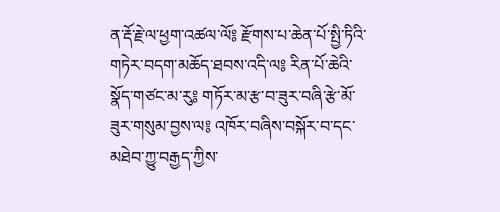ན་རྡོ་རྗེ་ལ་ཕྱག་འཚལ་ལོ༔ རྫོགས་པ་ཆེན་པོ་སྤྱི་ཏིའི་གཏེར་བདག་མཆོད་ཐབས་འདི་ལ༔ རིན་པོ་ཆེའི་སྣོད་གཙང་མ་རུ༔ གཏོར་མ་རྩ་བ་ཟུར་བཞི་རྩེ་མོ་ཟུར་གསུམ་བྱས་ལ༔ འཁོར་བཞིས་བསྐོར་བ་དང་མཐེབ་ཀྱུ་བརྒྱད་ཀྱིས་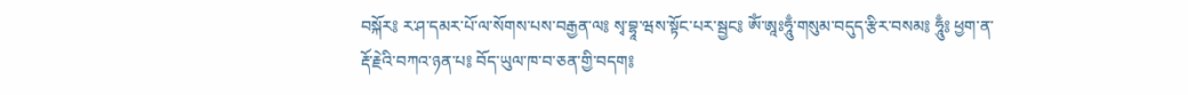བསྐོར༔ ར་ཤ་དམར་པོ་ལ་སོགས་པས་བརྒྱན་ལ༔ སྭ་བྷཱ་ཝས་སྟོང་པར་སྦྱང༔ ཨོཾ་ཨཱཿཧཱུྃ་གསུམ་བདུད་རྩིར་བསམ༔ ཧཱུྃ༔ ཕྱག་ན་རྡོ་རྗེའི་བཀའ་ཉན་པ༔ བོད་ཡུལ་ཁ་བ་ཅན་གྱི་བདག༔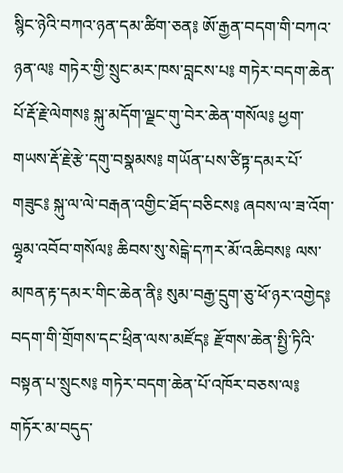སྙིང་ཉེའི་བཀའ་ཉན་དམ་ཚིག་ཅན༔ ཨོ་རྒྱན་བདག་གི་བཀའ་ཉན་ལ༔ གཏེར་གྱི་སྲུང་མར་ཁས་བླངས་པ༔ གཏེར་བདག་ཆེན་པོ་རྡོ་རྗེ་ལེགས༔ སྐུ་མདོག་ལྗང་གུ་བེར་ཆེན་གསོལ༔ ཕྱག་གཡས་རྡོ་རྗེ་རྩེ་དགུ་བསྣམས༔ གཡོན་པས་ཙིཏྟ་དམར་པོ་གཟུང༔ སྐུ་ལ་ལེ་བརྒན་འགྱིང་ཐོད་བཅིངས༔ ཞབས་ལ་ཟ་འོག་ལྷྭམ་འབོབ་གསོལ༔ ཆིབས་སུ་སེངྒེ་དཀར་མོ་འཆིབས༔ ལས་མཁན་རྟ་དམར་གིང་ཆེན་ནི༔ སུམ་བརྒྱ་དྲུག་ཅུ་ཕོ་ཉར་འགྱེད༔ བདག་གི་གྲོགས་དང་ཕྲིན་ལས་མཛོད༔ རྫོགས་ཆེན་སྤྱི་ཏིའི་བསྟན་པ་སྲུངས༔ གཏེར་བདག་ཆེན་པོ་འཁོར་བཅས་ལ༔ གཏོར་མ་བདུད་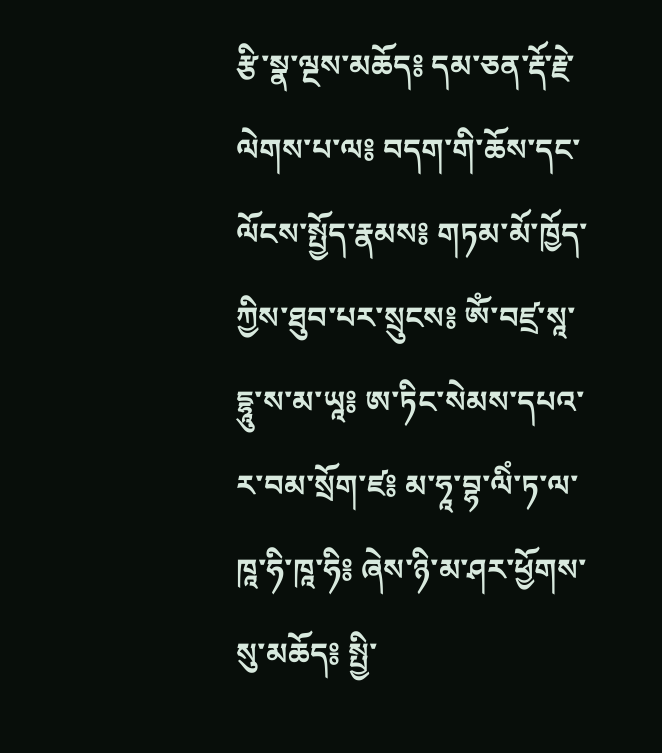རྩི་སྣ་ལྔས་མཆོད༔ དམ་ཅན་རྡོ་རྗེ་ལེགས་པ་ལ༔ བདག་གི་ཆོས་དང་ལོངས་སྤྱོད་རྣམས༔ གཏམ་མོ་ཁྱོད་ཀྱིས་ཐུབ་པར་སྲུངས༔ ཨོཾ་བཛྲ་སཱ་དྷཱུ་ས་མ་ཡཱ༔ ཨ་ཏིང་སེམས་དཔའ་ར་བམ་སྲོག་ཛ༔ མ་ཧཱ་བྷ་ལིཾ་ཏ་ལ་ཁཱ་ཧི་ཁཱ་ཧི༔ ཞེས་ཉི་མ་ཤར་ཕྱོགས་སུ་མཆོད༔ སྤྱི་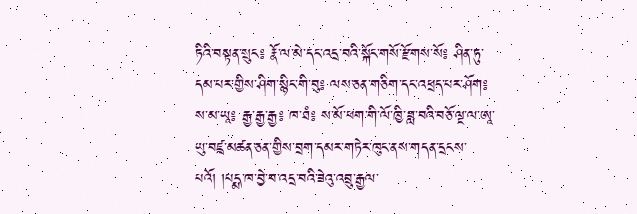ཏིའི་བསྟན་སྲུང༔ རྣོ་ལ་མེ་དང་འདྲ་བའི་སྐོང་གསོ་རྫོགས་སོ༔ ཤིན་ཏུ་དམ་པར་གྱིས་ཤིག་སྙིང་གི་བུ༔ ལས་ཅན་གཅིག་དང་འཕྲད་པར་ཤོག༔ ས་མ་ཡཱ༔ རྒྱ་རྒྱ་རྒྱ༔ ཁ་ཐཾ༔ ས་མོ་ཕག་གི་ལོ་ཁྱི་ཟླ་བའི་བཅོ་ལྔ་ལ་ཨཱ་ཡུ་བཛྲ་མཚན་ཅན་གྱིས་བྲག་དམར་གཏེར་ཁུང་ནས་གདན་དྲངས་པའོ། །པདྨ་ཁ་བྱེ་བ་འདྲ་བའི་ཟེའུ་འབྲུ་རྒྱལ་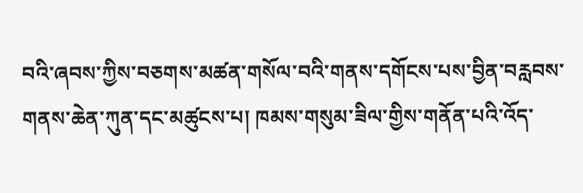བའི་ཞབས་ཀྱིས་བཅགས་མཚན་གསོལ་བའི་གནས་དགོངས་པས་བྱིན་བརླབས་གནས་ཆེན་ཀུན་དང་མཚུངས་པ། ཁམས་གསུམ་ཟིལ་གྱིས་གནོན་པའི་འོད་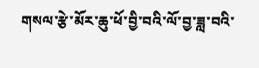གསལ་རྩེ་མོར་ཆུ་ཕོ་བྱི་བའི་ལོ་བྱ་ཟླ་བའི་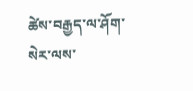ཚེས་བརྒྱད་ལ་ཤོག་སེར་ལས་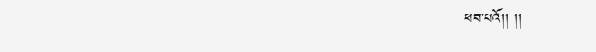ཕབ་པའོ།། །།